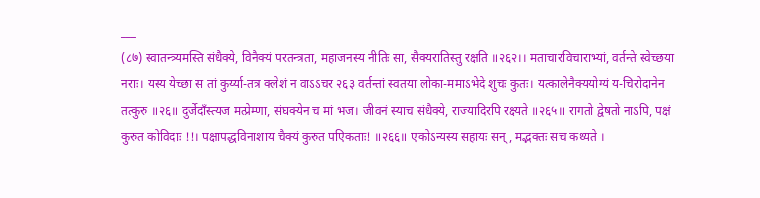___
(८७) स्वातन्त्र्यमस्ति संधैक्ये, विनैक्यं परतन्त्रता, महाजनस्य नीतिः सा, सैक्यरातिस्तु रक्षति ॥२६२।। मताचारविचाराभ्यां, वर्तन्ते स्वेच्छया नराः। यस्य येच्छा स तां कुर्य्या-तत्र क्लेशं न वाऽऽचर २६३ वर्तन्तां स्वतया लोका-ममाऽभेदे शुचः कुतः। यत्कालेनैक्ययोग्यं य-चिरोदानेन तत्कुरु ॥२६॥ दुर्जेदाँस्त्यज मत्प्रेम्णा, संघक्येन च मां भज। जीवनं स्याच संधैक्ये, राज्यादिरपि रक्ष्यते ॥२६५॥ रागतो द्वेषतो नाऽपि, पक्षं कुरुत कोविदाः !!। पक्षापद्धविनाशाय चैक्यं कुरुत पएिकताः! ॥२६६॥ एकोऽन्यस्य सहायः सन्, मद्भक्तः सच कथ्यते ।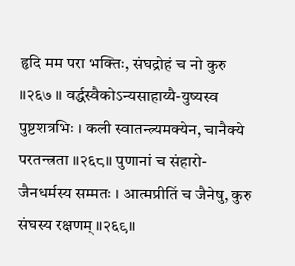हृदि मम परा भक्तिः, संघद्रोहं च नो कुरु ॥२६७ ॥ वर्द्धस्वैकोऽन्यसाहाय्यै-युष्यस्व पुष्टशत्रभिः । कली स्वातन्त्र्यमक्येन, चानैक्ये परतन्त्रता ॥२६८॥ पुणानां च संहारो-जैनधर्मस्य सम्मतः । आत्मप्रीतिं च जैनेषु, कुरु संघस्य रक्षणम् ॥२६९॥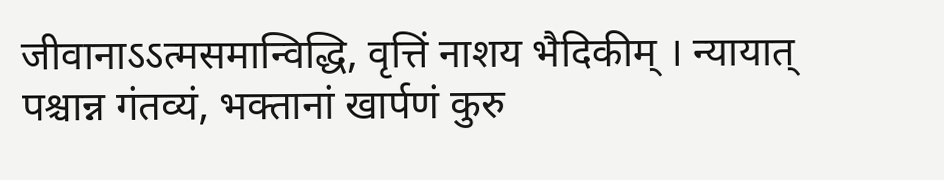जीवानाऽऽत्मसमान्विद्धि, वृत्तिं नाशय भैदिकीम् । न्यायात् पश्चान्न गंतव्यं, भक्तानां खार्पणं कुरु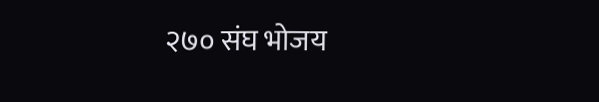२७० संघ भोजय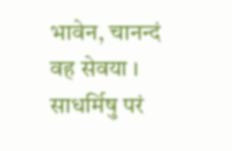भावेन, चानन्दं वह सेवया । साधर्मिषु परं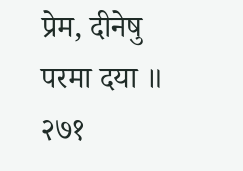प्रेम, दीनेषु परमा दया ॥ २७१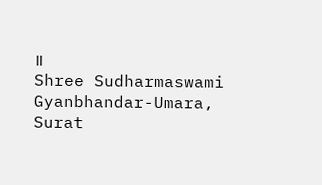॥
Shree Sudharmaswami Gyanbhandar-Umara, Surat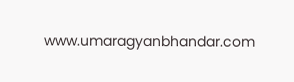www.umaragyanbhandar.com